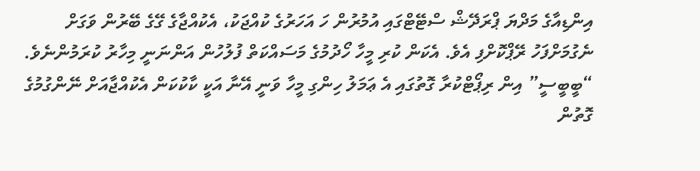އިންޑިއާގެ މަދްޔަ ޕްރަދޭޝް ސްޓޭޓްގައި އުމުރުން ހަ އަހަރުގެ ކުއްޖަކު، އެކުއްޖާގެ ގޭގެ ބޭރުން ވަގަށް ނެގުމަށްފަހު ރޭޕްކޮށްފި އެވެ. އެކަން ކުރި މީހާ ހޯދުމުގެ މަސައްކަތް ފުލުހުން އަންނަނީ މިހާރު ކުރަމުންނެވެ.
“ބީބީސީ” އިން ރިޕޯޓްކުރާ ގޮތުގައި އެ ޢަމަލު ހިންގި މީހާ ވަނީ އޭނާ އަކީ ކާކުކަން އެކުއްޖާއަށް ނޭންގުމުގެ ގޮތުން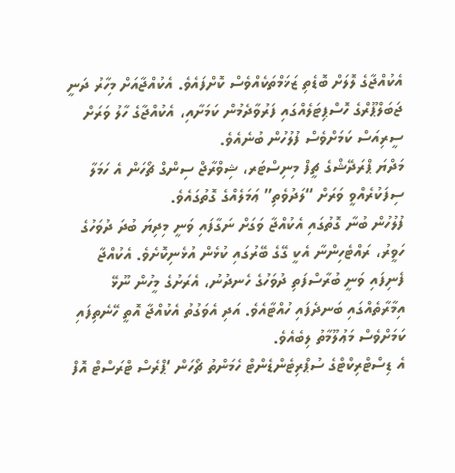އެކުއްޖާގެ ލޮލަށް ބޮޑެތި ޒަޚަމްތަކެއްވެސް ކޮށްފައެވެ. އެކުއްޖާއަށް މިހާރު ދަނީ ޖަބަލްޕޫރްގެ ހޮސްޕިޓަލެއްގައި ފަރުވާދެމުން ކަމަށާއި، އެކުއްޖާގެ ހާލު ވަރަށް ސީރިއަސް ކަމަށްވެސް ފުލުހުން ބުނެއެވެ.
މަދްޔަ ޕްރަދޭޝްގެ ޗީފް މިނިސްޓަރ، ޝިވްރާޖް ސިންގް ޗޯހަން އެ ހަމަލާ ސިފަކުރެއްވީ ވަރަށް “ލަދުވެތި” ޢަމަލެއްގެ ގޮތުގައެވެ.
ފުލުހުން ބުނާ ގޮތުގައި އެކުއްޖާ ވަގަށް ނަގާފައި ވަނީ މިދިޔަ ބުދަ ދުވަހުގެ ހަވީރު، ރައްޓެހިންނާ އެކީ ގޭގެ ބޭރުގައި ކުޅެން އުޅެނިކޮށެވެ. އެކުއްޖާ ފެނިފައި ވަނީ ބުރާސްފަތި ދުވަހުގެ ހެނދުނު، އެރަށުގެ މީހުން ނޫޅޭ އިމާރާތެއްގައި ބަނދެފައި ހުއްޓާއެވެ. އަދި އެވަގުތު އެކުއްޖާ އޮތީ ހޭނެތިފައި ކަމަށްވެސް މަޢުލޫމާތު ލިބެއެވެ.
އެ ޑިސްޓްރިކްޓްގެ ސުޕްރިޓެންޑެންޓް ހެމަންތު ޗޯހަން ‘ޕްރެސް ޓްރަސްޓް އޮފް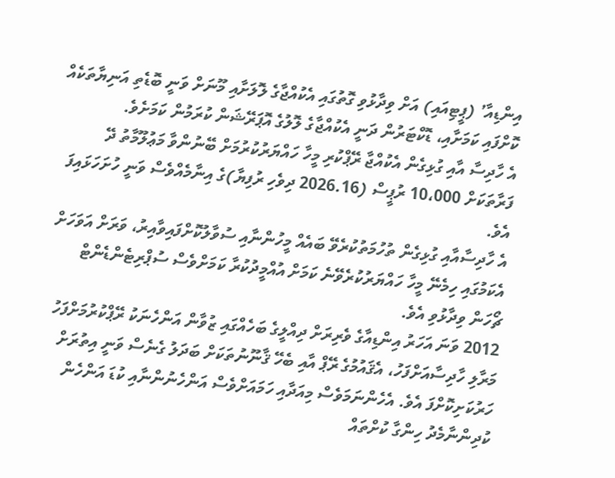އިންޑިއާ’ (ޕީޓިއައި) އަށް ވިދާޅުވި ގޮތުގައި އެކުއްޖާގެ ލޮލަށާއި މޫނަށް ވަނީ ބޮޑެތި އަނިޔާތަކެއް ކޮށްފައި ކަމަށާއި، ޑޮކްޓަރުން ދަނީ އެކުއްޖާގެ ލޮލުގެ އޮޕަރޭޝަން ކުރަމުން ކަމަށެވެ.
އެ ހާދިސާ އާއި ގުޅިގެން އެކުއްޖާ ރޭޕްކުރި މީހާ ހައްޔަރުކުރުމަށް ބޭނުންވާ މަޢުލޫމާތު ދޭ ފަރާތަކަށް 10،000 ރުޕީސް (2026.16 ދިވެހި ރުފިޔާ)ގެ އިނާމެއްވެސް ވަނީ ހުށަހަޅައިފަ އެވެ.
އެ ހާދިސާއާއި ގުޅިގެން ތުހުމަތުކުރެވޭ ބައެއް މީހުންނާއި ސުވާލުކޮށްފައިވާއިރު، ވަރަށް އަވަހަށް އެކަމުގައި ހިމެނޭ މީހާ ހައްޔަރުކުރެވޭނެ ކަމަށް އުއްމީދުކުރާ ކަމަށްވެސް ސުޕްރިޓެންޑެންޓް ޗޯހަން ވިދާޅުވި އެވެ.
2012 ވަނަ އަހަރު އިންޑިއާގެ ވެރިރަށް ދިއްލީގެ ބަހެއްގައި ޒުވާން އަންހެނަކު ރޭޕްކުރުމަށްފަހު މަރާލި ހާދިސާއަށްފަހު، އެޤައުމުގެ ރޭޕް އާއި ބެހޭ ޤާނޫނުތަކަށް ބަދަލު ގެނެސް ވަނީ އިތުރަށް ހަރުކަށިކޮށްފަ އެވެ. އެހެންނަމަވެސް މިއަދާއި ހަމައަށްވެސް އަންހެނުންނާއި ކުޑަ އަންހެން ކުދިންނާމެދު ހިންގާ ކުށްތައް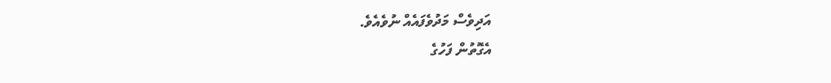އަދިވެސް މަދުވެފައެއް ނުވެއެވެ.
އެގޮތުން ފަހުގެ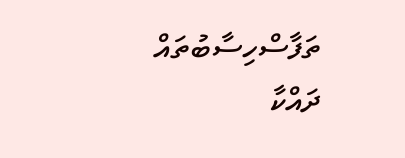ތަފާސްހިސާބުތައް ދައްކާ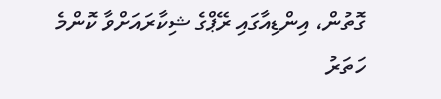ގޮތުން، އިންޑިއާގައި ރޭޕްގެ ޝިކާރައަށްވާ ކޮންމެ ހަތަރު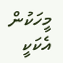މީހަކުން އެކަކީ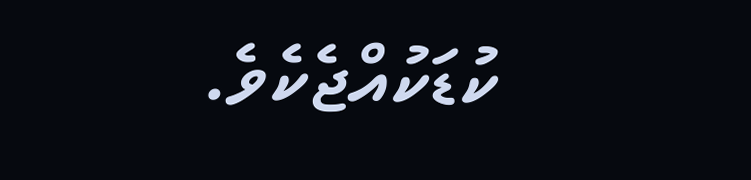ކުޑަކުއްޖެކެވެ.